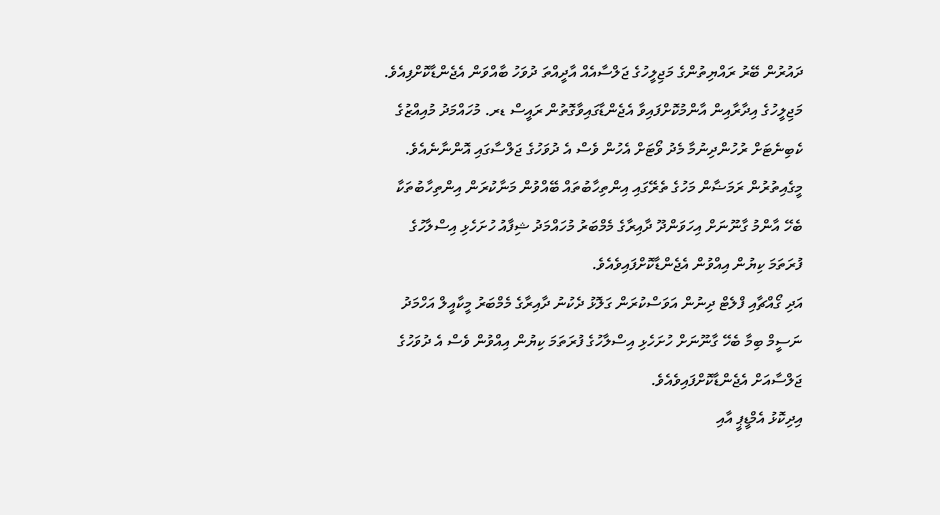ދައުރުން ބޭރު ރައްޔިތުންގެ މަޖިލީހުގެ ޖަލްސާއެއް އާދީއްތަ ދުވަހު ބާއްވަން އެޖެންޑާކޮށްފިއެވެ.
މަޖިލީހުގެ އިދާރާއިން އާންމުކޮށްފައިވާ އެޖެންޑާގައިވާގޮތުން ރައީސް ޑރ. މުހައްމަދު މުއިއްޒުގެ ކެބިނެޓަށް ރުހުންދިނުމާ މެދު ވޯޓަށް އެހުން ވެސް އެ ދުވަހުގެ ޖަލްސާގައި އޮންނާނެއެވެ.
މީގެއިތުރުން ރަމަޟާން މަހުގެ ތެރޭގައި އިންތިހާބުތައް ބޭއްވުން މަނާކުރަން އިންތިހާބުތަކާ ބެހޭ އާންމު ގާނޫނަށް އިހަވަންދޫ ދާއިރާގެ މެމްބަރު މުހައްމަދު ޝިފާއު ހުށަހެޅި އިސްލާހުގެ ފުރަތަމަ ކިޔުން އިއްވުން އެޖެންޑާކޮށްފައިވެއެވެ.
އަދި ގޯއްޗާއި ފްލެޓް ދިނުން އަވަސްކުރަން ގަލޮޅު ދެކުނު ދާއިރާގެ މެމްބަރު މީކާއީލް އަހްމަދު ނަސީމް ބިމާ ބެހޭ ގާނޫނަށް ހުށަހެޅި އިސްލާހުގެ ފުރަތަމަ ކިޔުން އިއްވުން ވެސް އެ ދުވަހުގެ ޖަލްސާއަށް އެޖެންޑާކޮށްފައިވެއެވެ.
އިދިކޮޅު އެމްޑީޕީ އާއި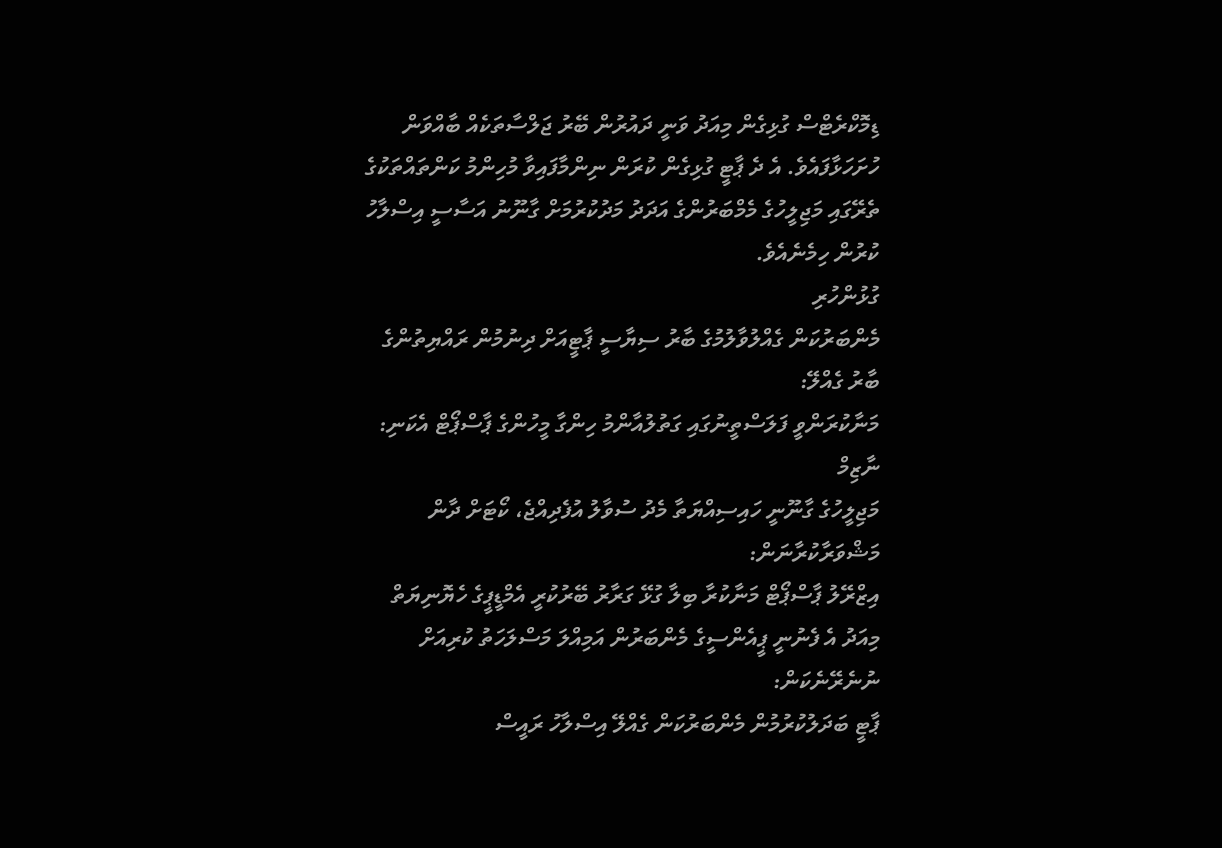ޑިމޮކްރެޓްސް ގުޅިގެން މިއަދު ވަނީ ދައުރުން ބޭރު ޖަލްސާތަކެއް ބާއްވަން ހުށަހަޅާފައެވެ. އެ ދެ ޕާޓީ ގުޅިގެން ކުރަން ނިންމާފައިވާ މުހިންމު ކަންތައްތަކުގެ ތެރޭގައި މަޖިލީހުގެ މެމްބަރުންގެ އަދަދު މަދުކުރުމަށް ގާނޫނު އަސާސީ އިސްލާހު ކުރުން ހިމެނެއެވެ.
ގުޅުންހުރި
މެންބަރުކަން ގެއްލުވާލުމުގެ ބާރު ސިޔާސީ ޕާޓީއަށް ދިނުމުން ރައްޔިތުންގެ ބާރު ގެއްލޭ:
މަނާކުރަންވީ ފަލަސްތީނުގައި ގަތުލުއާންމު ހިންގާ މީހުންގެ ޕާސްޕޯޓް އެކަނި: ނާޒިމް
މަޖިލީހުގެ ގާނޫނީ ހައިސިއްޔަތާ މެދު ސުވާލު އުފެދިއްޖެ، ކޯޓަށް ދާން މަޝްވަރާކުރާނަން:
އިޒްރޭލު ޕާސްޕޯޓް މަނާކުރާ ބިލާ ގުޅޭ ގަރާރު ބޭރުކުރީ އެމްޑީޕީގެ ހެޔޮނިޔަތް
މިއަދު އެ ފެނުނީ ޕީއެންސީގެ މެންބަރުން އަމިއްލަ މަސްލަހަތު ކުރިއަށް ނުނެރޭނެކަން:
ޕާޓީ ބަދަލުކުރުމުން މެންބަރުކަން ގެއްލޭ އިސްލާހު ރައީސް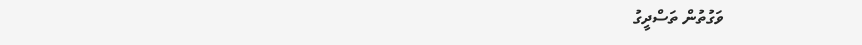ވަގުތުން ތަސްދީގު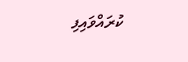ކުރައްވައިފި